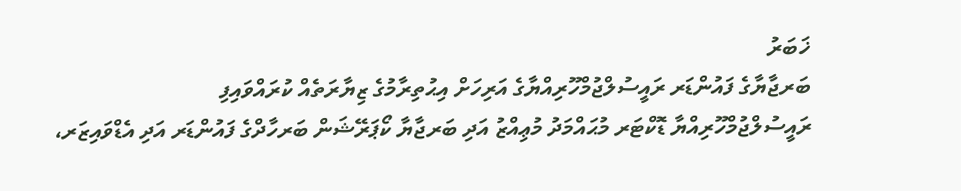ޚަބަރު
ބަރޖާޔާގެ ފައުންޑަރ ރައީސުލްޖުމްހޫރިއްޔާގެ އަރިހަށް އިޙުތިރާމުގެ ޒިޔާރަތެއް ކުރައްވައިފި
ރައީސުލްޖުމްހޫރިއްޔާ ޑޮކްޓަރ މުޙައްމަދު މުޢިއްޒު އަދި ބަރޖާޔާ ކޯޕަރޭޝަން ބަރހާދްގެ ފައުންޑަރ އަދި އެޑްވައިޒަރ،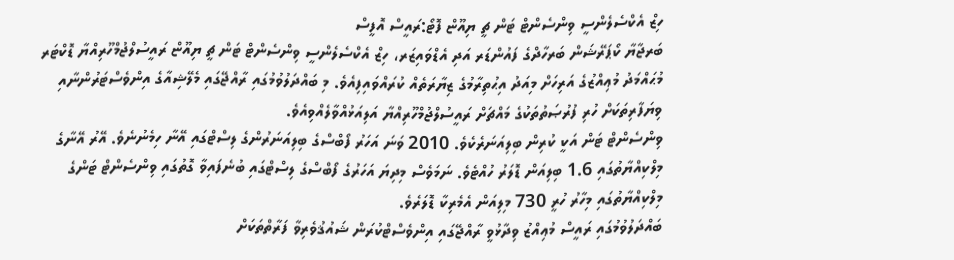ހިޒް އެކްސެލެންސީ ވިންސެންޓް ޓަން ޗީ ޔިއޫޏް ފޮޓޯ:ރައީސް އޮފީސް
ބަރޖާޔާ ކޯޕަރޭޝަން ބަރހާދްގެ ފައުންޑަރ އަދި އެޑްވައިޒަރ، ހިޒް އެކްސެލެންސީ ވިންސެންޓް ޓަން ޗީ ޔިއޫޏް ރައީސުލްޖުމްހޫރިއްޔާ ޑޮކްޓަރ މުޙައްމަދު މުޢިއްޒުގެ އަރިހަށް މިއަދު އިޙުތިރާމުގެ ޒިޔާރަތެއް ކުރައްވައިފިއެވެ. މި ބައްދަލުވުމުގައި ރާއްޖޭގައި މެލޭޝިއާގެ އިންވެސްޓަރުންނާއި ވިޔަފާރިތަކަށް ހުރި ފުރުޞަތުތަކުގެ މައްޗަށް ރައީސުލްޖުމްހޫރިއްޔާ އަލިއަޅުއްވާލެއްވިއެވެ.
ވިންސެންޓް ޓަން އަކީ ކުރިން ބިލިއަނަރެކެވެ. 2010 ވަނަ އަހަރު ފޯބްސްގެ ބިލިއަނަރުންގެ ލިސްޓްގައި އޭނާ ހިމެނުނެވެ. އޭރު އޭނާގެ މިލްކިއްޔާތުގައި 1.6 ބިލިއަން ޑޮލަރު ހުއްޓެވެ. ނަމަވެސް މިދިޔަ އަހަރުގެ ފޯބްސްގެ ލިސްޓްގައި ބުނެފައިވާ ގޮތުގައި ވިންސެންޓް ޓަންގެ މިލްކިއްޔާތުގައި މިހާރު ހުރީ 730 މިލިއަން އެމެރިކާ ޑޮލަރެވެ.
ބައްދަލުވުމުގައި ރައީސް މުޢިއްޒު ވިދާޅުވީ ރާއްޖޭގައި އިންވެސްޓްކުރަން ޝައުޤުވެރިވާ ފަރާތްތަކަށް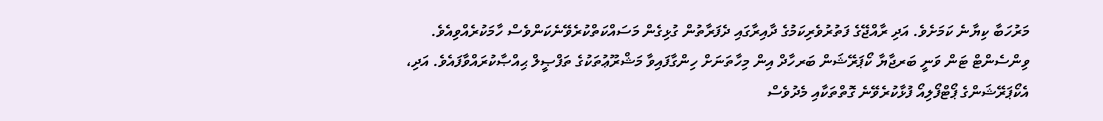މަރުހަބާ ކިޔާނެ ކަމަށެވެ. އަދި ރާއްޖޭގެ ފަތުރުވެރިކަމުގެ ދާއިރާގައި ދެފަރާތުން ގުޅިގެން މަސައްކަތްކުރެވޭނެކަންވެސް ހާމަކުރެއްވިއެވެ.
ވިންސެންޓް ޓަން ވަނީ ބަރޖާޔާ ކޯޕަރޭޝަން ބަރހާދް އިން މިހާތަނަށް ހިންގާފައިވާ މަޝްރޫޢުތަކުގެ ތަފްޞީލް ޙިއްޞާކުރައްވާފައެވެ. އަދި، އެކޯޕަރޭޝަންގެ ޕޯޓްފޯލިއޯ ފުޅާކުރެވޭނެ ގޮތްތަކާއި މެދުވެސް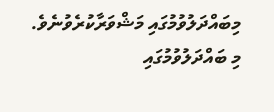މިބައްދަލުވުމުގައި މަޝްވަރާކުރެވުނެވެ.
މި ބައްދަލުވުމުގައި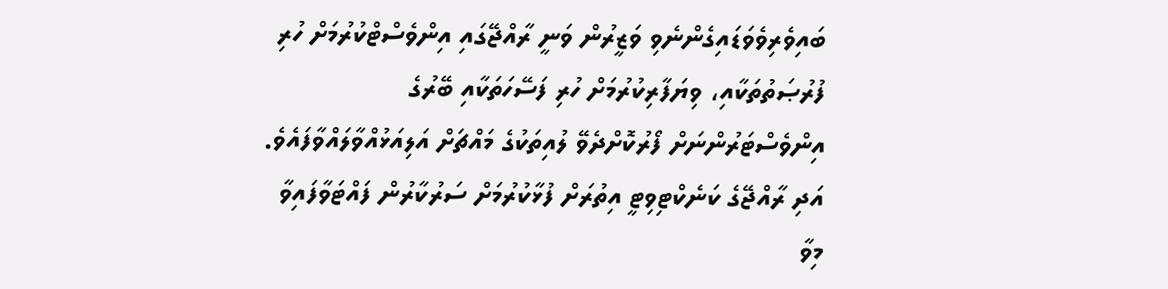ބައިވެރިވެވަޑައިގެންނެވި ވަޒީރުން ވަނީ ރާއްޖޭގައި އިންވެސްޓްކުރުމަށް ހުރި ފުރުޞަތުތަކާއި، ވިޔަފާރިކުރުމަށް ހުރި ފަސޭހަތަކާއި ބޭރުގެ އިންވެސްޓަރުންނަށް ފޯރުކޮށްދެވޭ ލުއިތަކުގެ މައްޗަށް އަލިއަޅުއްވާލައްވާފައެވެ. އަދި ރާއްޖޭގެ ކަނެކްޓިވިޓީ އިތުރަށް ފުޅާކުރުމަށް ސަރުކާރުން ފައްޓަވާފައިވާ މިވާ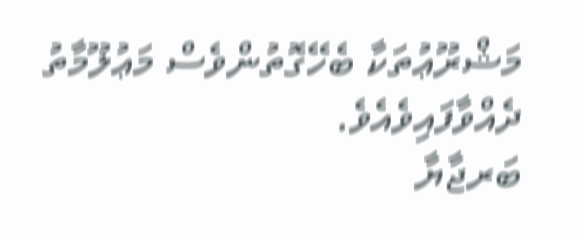މަޝްރޫޢުތަކާ ބެހޭގޮތުންވެސް މަޢުލޫމާތު ދެއްވާފައިވެއެވެ.
ބަރޖާޔާ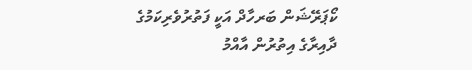ކޯޕަރޭޝަން ބަރހާދް އަކީ ފަތުރުވެރިކަމުގެ ދާއިރާގެ އިތުރުން އާއްމު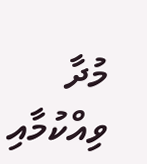މުދާ ވިއްކުމާއި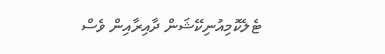ޓެލެކޮމިއުނިކޭޝަން ދާއިރާއިން ވެސް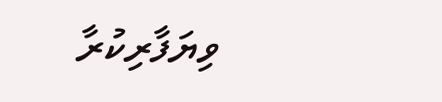ވިޔަފާރިކުރާ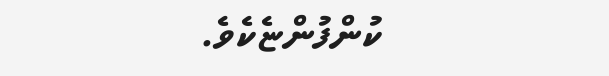ކުންފުންޏެކެވެ.